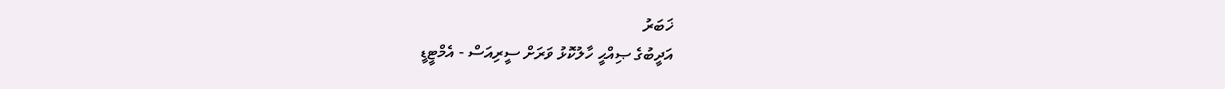ޚަބަރު
އަދީބުގެ ޞިއްޙީ ހާލުކޮޅު ވަރަށް ސީރިއަސް - އެމްޓީޑީ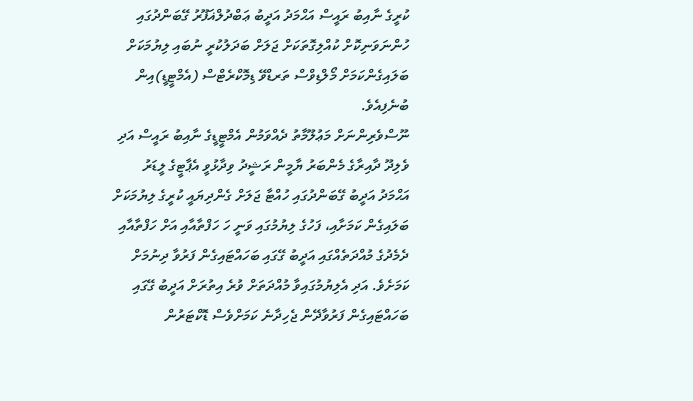ކުރީގެ ނާއިބު ރައީސް އަޙްމަދު އަދީބު ޢަބްދުލްޣަފޫރު ގޭބަންދުގައި ހުންނަވަނިކޮށް ކުއްލިގޮތަކަށް ޖަލަށް ބަދަލުކުރީ ނުބައި ލިޔުމަކަށް ބަލައިގެންކަމަށް މޯލްޑިވްސް ތަރޑްވޭ ޑިމޮކްރެޓްސް (އެމްޓީޑީ)އިން ބުނެފިއެވެ.
ނޫސްވެރިންނަށް މަޢުލޫމާތު ދެއްވަމުން އެމްޓީޑީގެ ނާއިބު ރައީސް އަދި ވެލިދޫ ދާއިރާގެ މެންބަރު ޔާމީން ރަޝީދު ވިދާޅުވީ އެޕާޓީގެ ލީޑަރު އަޙްމަދު އަދީބު ގޭބަންދުގައި ހުއްޓާ ޖަލަށް ގެންދިޔައީ ކުރީގެ ލިޔުމަކަށް ބަލައިގެން ކަމަށާއި، ފަހުގެ ލިޔުމުގައި ވަނީ ހަ ހަފްތާއާއި އަށް ހަފްތާއާއި ދެމެދުގެ މުއްދަތެއްގައި އަދީބު ގޭގައި ބަހައްޓައިގެން ފަރުވާ ދިނުމަށް ކަމަށެވެ. އަދި އެލިޔުމުގައިވާ މުއްދަތަށް ވުރެ އިތުރަށް އަދީބު ގޭގައި ބަހައްޓައިގެން ފަރުވާދޭން ޖެހިދާނެ ކަމަށްވެސް ޑޮކްޓަރުން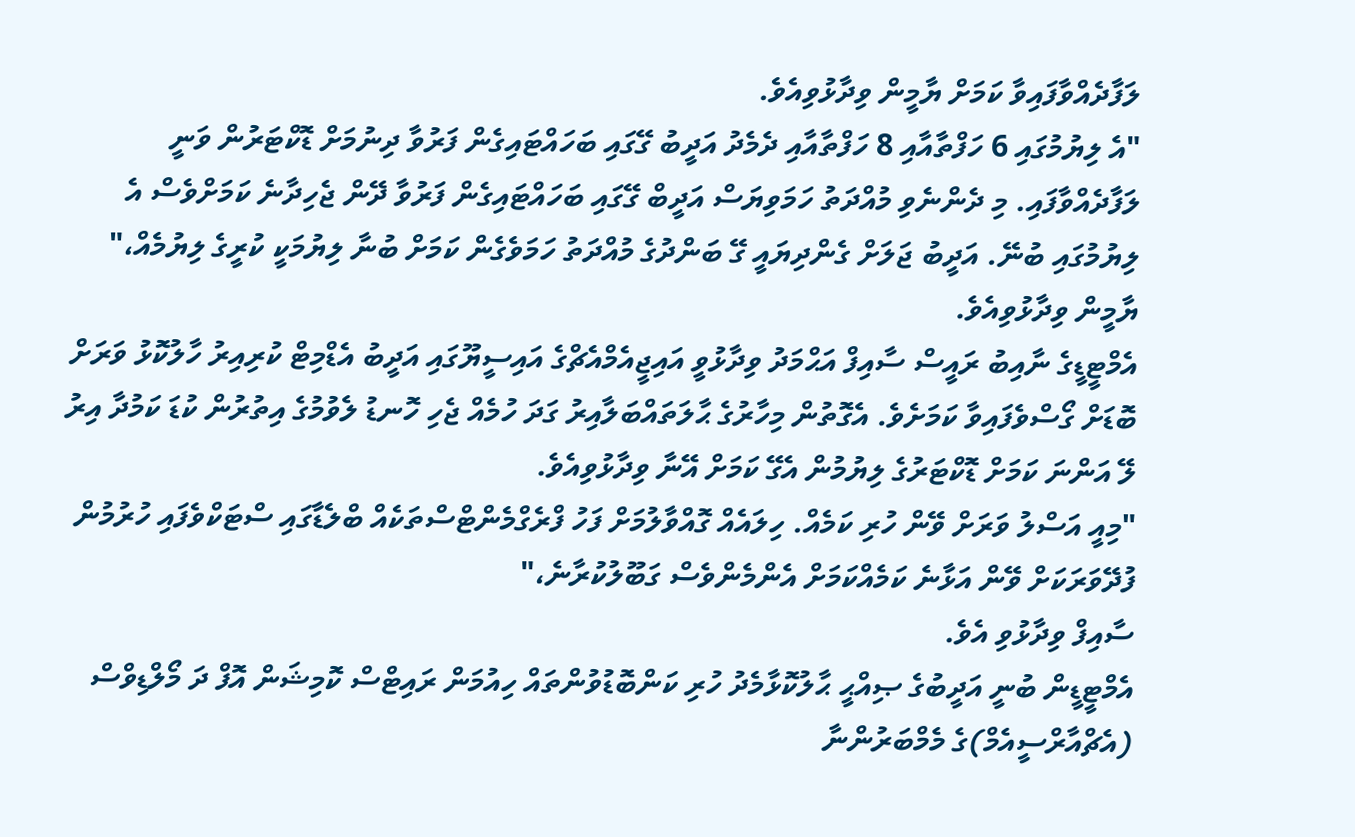ލަފާދެއްވާފައިވާ ކަމަށް ޔާމީން ވިދާޅުވިއެވެ.
"އެ ލިޔުމުގައި 6 ހަފްތާއާއި 8 ހަފްތާއާއި ދެމެދު އަދީބު ގޭގައި ބަހައްޓައިގެން ފަރުވާ ދިނުމަށް ޑޮކްޓަރުން ވަނީ ލަފާދެއްވާފައި. މި ދެންނެވި މުއްދަތު ހަމަވިޔަސް އަދީބް ގޭގައި ބަހައްޓައިގެން ފަރުވާ ދޭން ޖެހިދާނެ ކަމަށްވެސް އެ ލިޔުމުގައި ބުނޭ. އަދީބު ޖަލަށް ގެންދިޔައީ ގޭ ބަންދުގެ މުއްދަތު ހަމަވެގެން ކަމަށް ބުނާ ލިޔުމަކީ ކުރީގެ ލިޔުމެއް،"
ޔާމީން ވިދާޅުވިއެވެ.
އެމްޓީޑީގެ ނާއިބު ރައީސް ސާއިފް އަޙްމަދު ވިދާޅުވީ އައިޖީއެމްއެޗްގެ އައިސީޔޫގައި އަދީބު އެޑްމިޓް ކުރިއިރު ހާލުކޮޅު ވަރަށް ބޮޑަށް ގޯސްވެފައިވާ ކަމަށެވެ. އެގޮތުން މިހާރުގެ ޙާލަތައްބަލާއިރު ގަދަ ހުމެއް ޖެހި ހޮނޑު ލެވުމުގެ އިތުރުން ކުޑަ ކަމުދާ އިރު ލޭ އަންނަ ކަމަށް ޑޮކްޓަރުގެ ލިޔުމުން އެގޭ ކަމަށް އޭނާ ވިދާޅުވިއެވެ.
"މިއީ އަސްލު ވަރަށް ވޭން ހުރި ކަމެއް. ހިލައެއް ގޮއްވާލުމަށް ފަހު ފްރެގްމެންޓްސްތަކެއް ބްލެޑާގައި ސްޓަކްވެފައި ހުރުމުން ފުދޭވަރަކަށް ވޭން އަޅާނެ ކަމެއްކަމަށް އެންމެންވެސް ގަބޫލުކުރާނެ،"
ސާއިފް ވިދާޅުވި އެވެ.
އެމްޓީޑީން ބުނީ އަދީބުގެ ޞިއްޙީ ޙާލުކޮޅާމެދު ހުރި ކަންބޮޑުވުންތައް ހިއުމަން ރައިޓްސް ކޮމިޝަން އޮފް ދަ މޯލްޑިވްސް (އެޗްއާރްސީއެމް)ގެ މެމްބަރުންނާ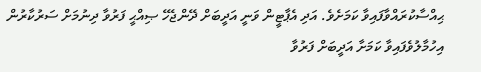ޙިއްސާކުރައްވާފައިވާ ކަމަށެވެ. އަދި އެޕާޓީން ވަނީ އަދީބަށް ދޭންޖެހޭ ޞިއްޙީ ފަރުވާ ދިނުމަށް ސަރުކާރުން އިހުމާލުވެފައިވާ ކަމަށާ އަދީބަށް ފަރުވާ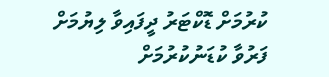ކުރުމަށް ޑޮކްޓަރު ދީފައިވާ ލިޔުމަށް ފަރުވާ ކުޑަނުކުރުމަށް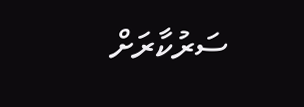ސަރުކާރަށް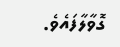ގޮވާލާފައެވެ.